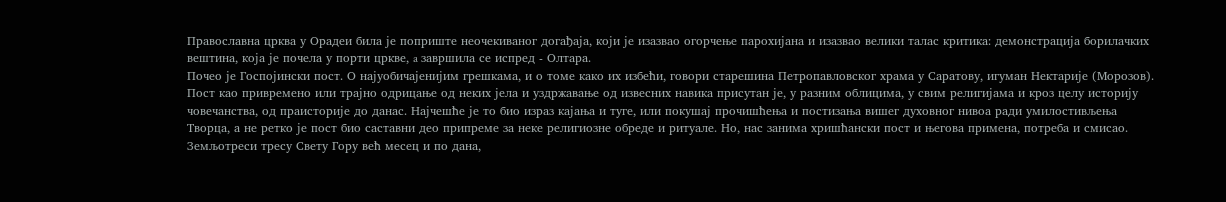Православна црква у Орадеи била је поприште неочекиваног догађаја, који је изазвао огорчење парохијана и изазвао велики талас критика: демонстрација борилачких вештина, која је почела у порти цркве, a завршила се испред - Олтара.
Почео је Госпојински пост. О најуобичајенијим грешкама, и о томе како их избећи, говори старешина Петропавловског храма у Саратову, игуман Нектарије (Морозов).
Пост као привремено или трајно одрицање од неких јела и уздржавање од извесних навика присутан је, у разним облицима, у свим религијама и кроз целу историју човечанства, од праисторије до данас. Најчешће је то био израз кајања и туге, или покушај прочишћења и постизања вишег духовног нивоа ради умилостивљења Творца, а не ретко је пост био саставни део припреме за неке религиозне обреде и ритуале. Но, нас занима хришћански пост и његова примена, потреба и смисао.
Земљотреси тресу Свету Гору већ месец и по дана,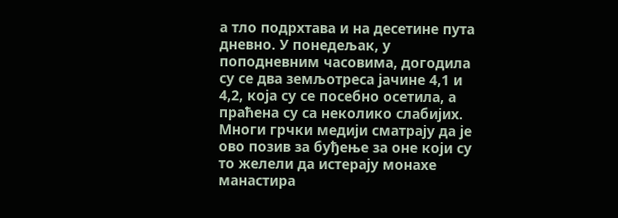а тло подрхтава и на десетине пута дневно. У понедељак, у поподневним часовима, догодила су се два земљотреса јачине 4,1 и 4,2, која су се посебно осетила, а праћена су са неколико слабијих. Многи грчки медији сматрају да је ово позив за буђење за оне који су то желели да истерају монахе манастира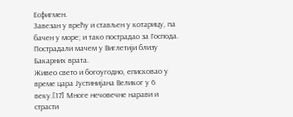Есфигмен.
Завезан у врећу и стављен у котарицу, па бачен у море; и тако пострадао за Господа.
Пострадали мачем у Виглетији близу Бакарних врата.
Живео свето и богоугодно, еписковао у време цара Јустинијана Великог у 6 веку.[17] Многе нечовечне нарави и страсти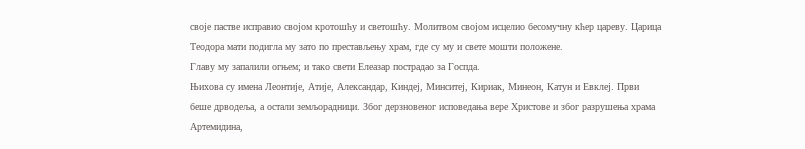своје пастве исправио својом кротошћу и светошћу. Молитвом својом исцелио бесомучну кћер цареву. Царица Теодора мати подигла му зато по престављењу храм, где су му и свете мошти положене.
Главу му запалили огњем; и тако свети Елеазар пострадао за Госпда.
Њихова су имена Леонтије, Атије, Александар, Киндеј, Минситеј, Кириак, Минеон, Катун и Евклеј. Први беше дрводеља, а остали земљорадници. Због дерзновеног исповедања вере Христове и због разрушења храма Артемидина,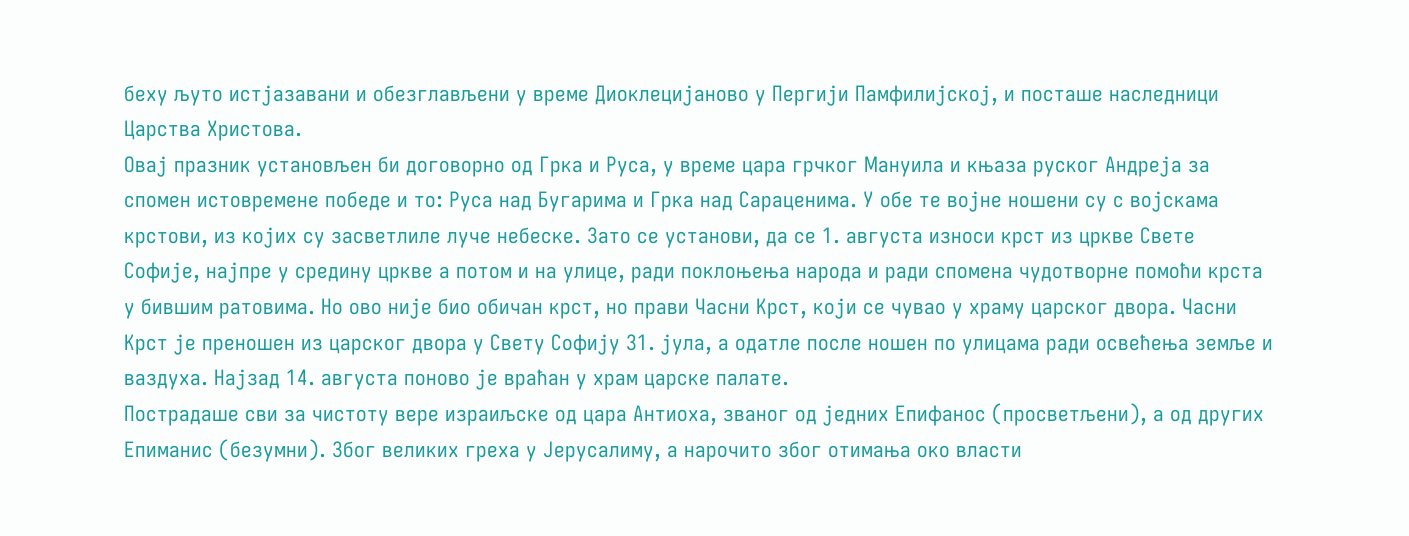беху љуто истјазавани и обезглављени у време Диоклецијаново у Пергији Памфилијској, и посташе наследници Царства Христова.
Овај празник установљен би договорно од Грка и Руса, у време цара грчког Мануила и књаза руског Андреја за спомен истовремене победе и то: Руса над Бугарима и Грка над Сараценима. У обе те војне ношени су с војскама крстови, из којих су засветлиле луче небеске. Зато се установи, да се 1. августа износи крст из цркве Свете Софије, најпре у средину цркве а потом и на улице, ради поклоњења народа и ради спомена чудотворне помоћи крста у бившим ратовима. Но ово није био обичан крст, но прави Часни Крст, који се чувао у храму царског двора. Часни Крст је преношен из царског двора у Свету Софију 31. јула, а одатле после ношен по улицама ради освећења земље и ваздуха. Најзад 14. августа поново је враћан у храм царске палате.
Пострадаше сви за чистоту вере израиљске од цара Антиоха, званог од једних Епифанос (просветљени), а од других Епиманис (безумни). Због великих греха у Јерусалиму, а нарочито због отимања око власти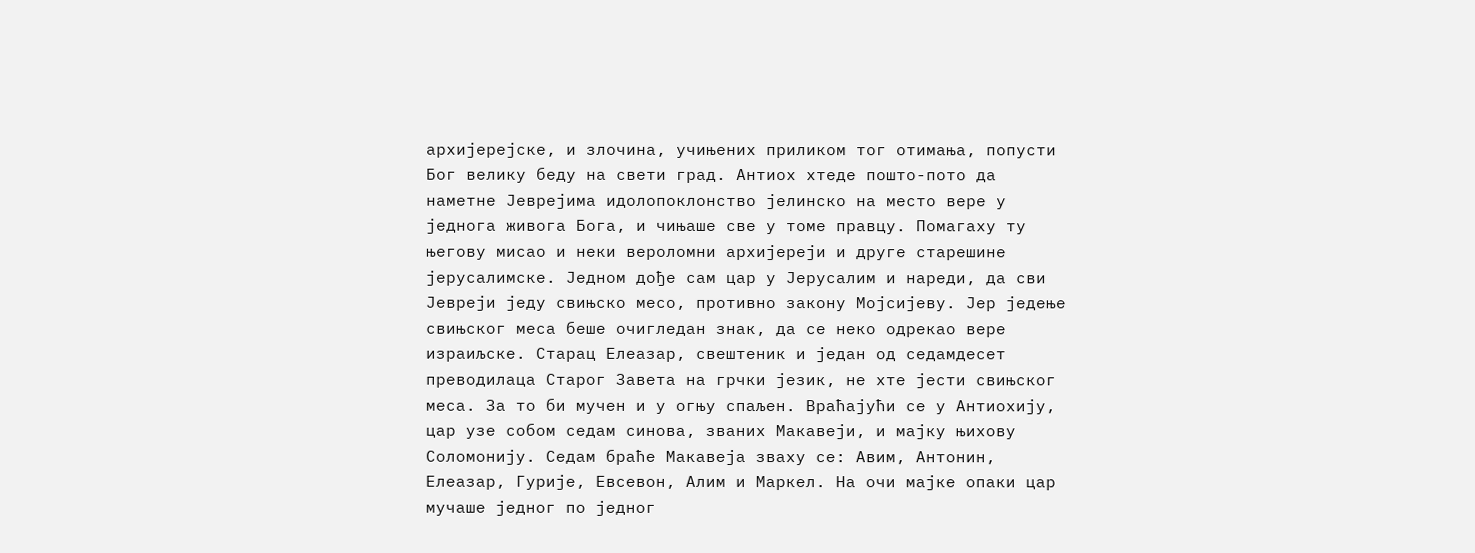архијерејске, и злочина, учињених приликом тог отимања, попусти Бог велику беду на свети град. Антиох хтеде пошто-пото да наметне Јеврејима идолопоклонство јелинско на место вере у једнога живога Бога, и чињаше све у томе правцу. Помагаху ту његову мисао и неки вероломни архијереји и друге старешине јерусалимске. Једном дође сам цар у Јерусалим и нареди, да сви Јевреји једу свињско месо, противно закону Мојсијеву. Јер једење свињског меса беше очигледан знак, да се неко одрекао вере израиљске. Старац Елеазар, свештеник и један од седамдесет преводилаца Старог Завета на грчки језик, не хте јести свињског меса. За то би мучен и у огњу спаљен. Враћајући се у Антиохију, цар узе собом седам синова, званих Макавеји, и мајку њихову Соломонију. Седам браће Макавеја зваху се: Авим, Антонин, Елеазар, Гурије, Евсевон, Алим и Маркел. На очи мајке опаки цар мучаше једног по једног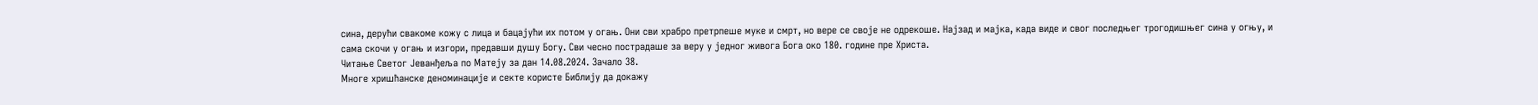сина, дерући свакоме кожу с лица и бацајући их потом у огањ. Они сви храбро претрпеше муке и смрт, но вере се своје не одрекоше. Најзад и мајка, када виде и свог последњег трогодишњег сина у огњу, и сама скочи у огањ и изгори, предавши душу Богу. Сви чесно пострадаше за веру у једног живога Бога око 180. године пре Христа.
Читање Светог Јеванђеља по Матеју за дан 14.08.2024. Зачало 38.
Многе хришћанске деноминације и секте користе Библију да докажу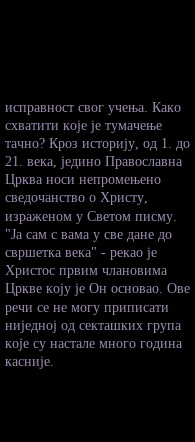исправност свог учења. Како схватити које је тумачење тачно? Кроз историју, од 1. до 21. века, једино Православна Црква носи непромењено сведочанство о Христу, израженом у Светом писму. "Ја сам с вама у све дане до свршетка века" - рекао је Христос првим члановима Цркве коју је Он основао. Ове речи се не могу приписати ниједној од секташких група које су настале много година касније.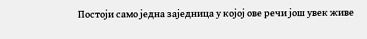Постоји само једна заједница у којој ове речи још увек живе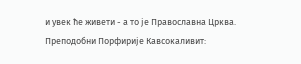и увек ће живети - а то је Православна Црква.
Преподобни Порфирије Кавсокаливит: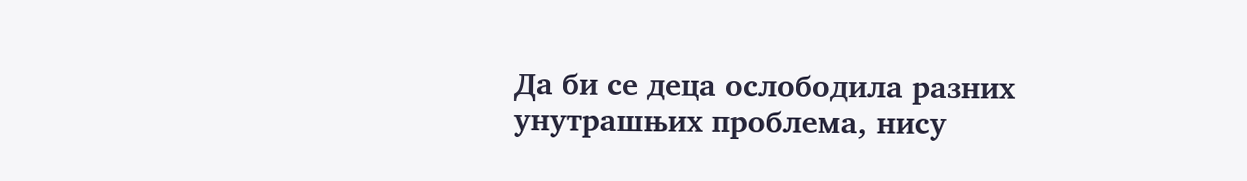Да би се деца ослободила разних унутрашњих проблема, нису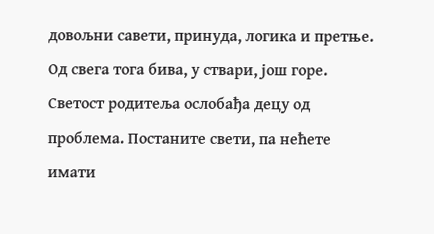довољни савети, принуда, логика и претње. Од свега тога бива, у ствари, још горе. Светост родитеља ослобађа децу од проблема. Постаните свети, па нећете имати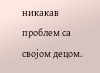никакав проблем са својом децом.